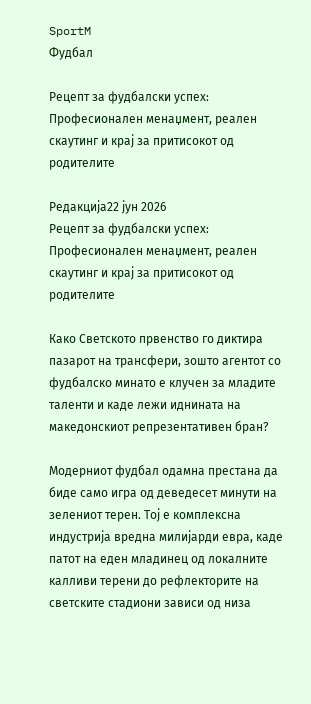SportM
Фудбал

Рецепт за фудбалски успех: Професионален менаџмент, реален скаутинг и крај за притисокот од родителите

Редакција22 јун 2026
Рецепт за фудбалски успех: Професионален менаџмент, реален скаутинг и крај за притисокот од родителите

Како Светското првенство го диктира пазарот на трансфери, зошто агентот со фудбалско минато е клучен за младите таленти и каде лежи иднината на македонскиот репрезентативен бран?

Модерниот фудбал одамна престана да биде само игра од деведесет минути на зелениот терен. Тој е комплексна индустрија вредна милијарди евра, каде патот на еден младинец од локалните калливи терени до рефлекторите на светските стадиони зависи од низа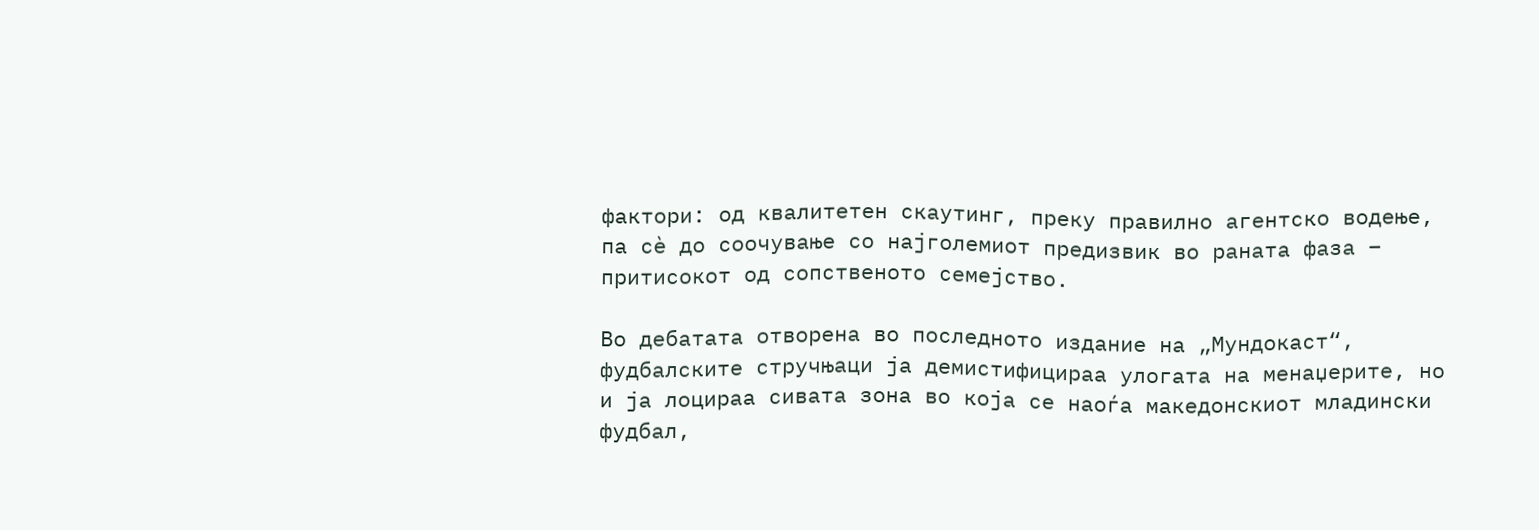фактори: од квалитетен скаутинг, преку правилно агентско водење, па сè до соочување со најголемиот предизвик во раната фаза – притисокот од сопственото семејство.

Во дебатата отворена во последното издание на „Мундокаст“, фудбалските стручњаци ја демистифицираа улогата на менаџерите, но и ја лоцираа сивата зона во која се наоѓа македонскиот младински фудбал,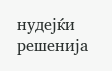нудејќи решенија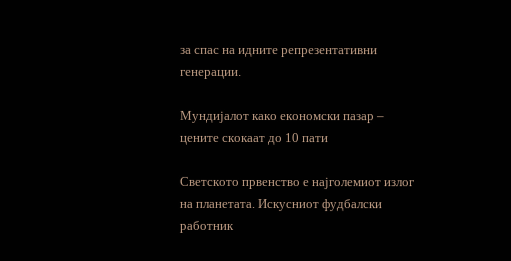за спас на идните репрезентативни генерации.

Мундијалот како економски пазар – цените скокаат до 10 пати

Светското првенство е најголемиот излог на планетата. Искусниот фудбалски работник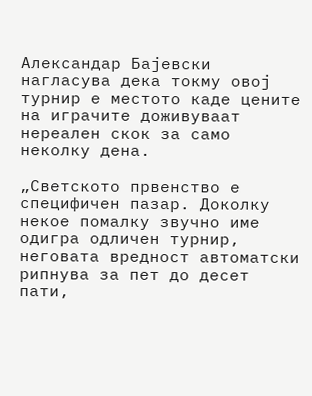Александар Бајевски нагласува дека токму овој турнир е местото каде цените на играчите доживуваат нереален скок за само неколку дена.

„Светското првенство е специфичен пазар. Доколку некое помалку звучно име одигра одличен турнир, неговата вредност автоматски рипнува за пет до десет пати,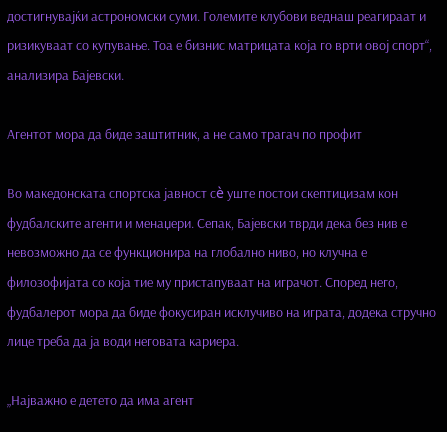достигнувајќи астрономски суми. Големите клубови веднаш реагираат и ризикуваат со купување. Тоа е бизнис матрицата која го врти овој спорт“, анализира Бајевски.

Агентот мора да биде заштитник, а не само трагач по профит

Во македонската спортска јавност сè уште постои скептицизам кон фудбалските агенти и менаџери. Сепак, Бајевски тврди дека без нив е невозможно да се функционира на глобално ниво, но клучна е филозофијата со која тие му пристапуваат на играчот. Според него, фудбалерот мора да биде фокусиран исклучиво на играта, додека стручно лице треба да ја води неговата кариера.

„Најважно е детето да има агент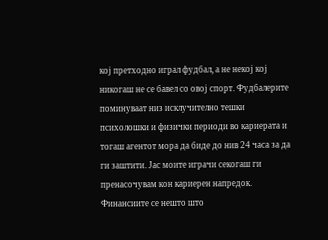кој претходно играл фудбал, а не некој кој никогаш не се бавел со овој спорт. Фудбалерите поминуваат низ исклучително тешки психолошки и физички периоди во кариерата и тогаш агентот мора да биде до нив 24 часа за да ги заштити. Јас моите играчи секогаш ги пренасочувам кон кариерен напредок. Финансиите се нешто што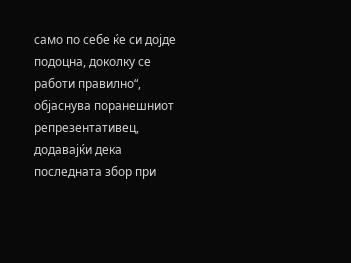само по себе ќе си дојде подоцна, доколку се работи правилно“, објаснува поранешниот репрезентативец, додавајќи дека последната збор при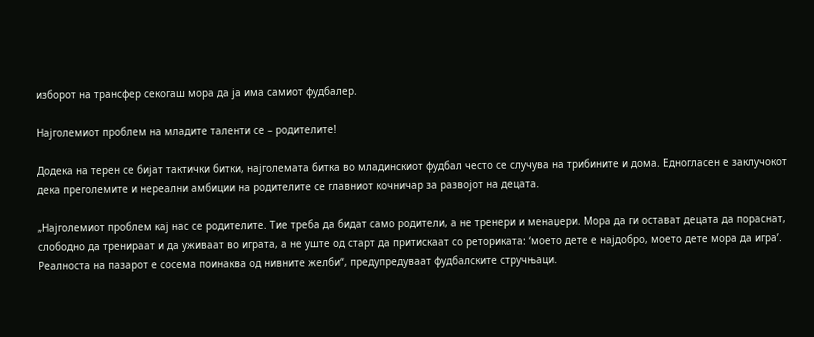изборот на трансфер секогаш мора да ја има самиот фудбалер.

Најголемиот проблем на младите таленти се – родителите!

Додека на терен се бијат тактички битки, најголемата битка во младинскиот фудбал често се случува на трибините и дома. Едногласен е заклучокот дека преголемите и нереални амбиции на родителите се главниот кочничар за развојот на децата.

„Најголемиот проблем кај нас се родителите. Тие треба да бидат само родители, а не тренери и менаџери. Мора да ги остават децата да пораснат, слободно да тренираат и да уживаат во играта, а не уште од старт да притискаат со реториката: ‘моето дете е најдобро, моето дете мора да игра’. Реалноста на пазарот е сосема поинаква од нивните желби“, предупредуваат фудбалските стручњаци.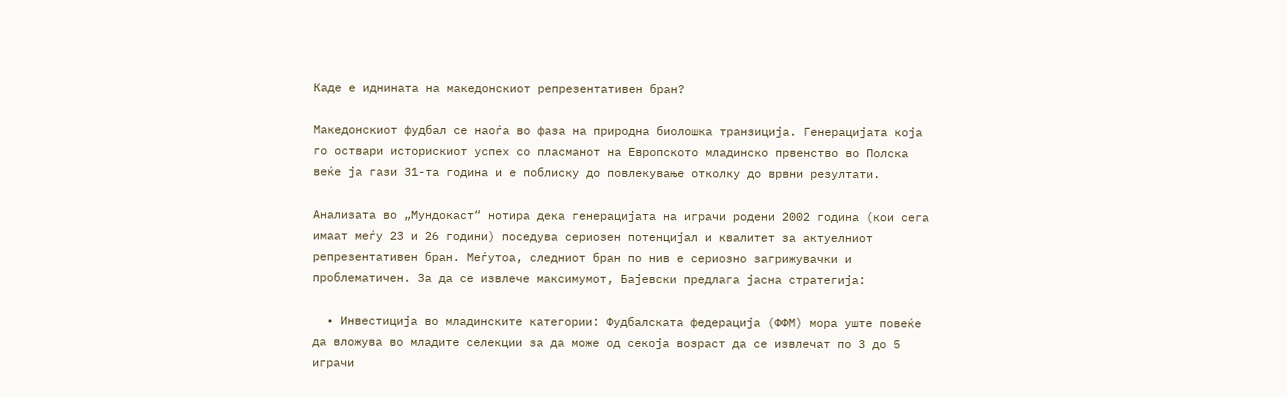Каде е иднината на македонскиот репрезентативен бран?

Македонскиот фудбал се наоѓа во фаза на природна биолошка транзиција. Генерацијата која го оствари историскиот успех со пласманот на Европското младинско првенство во Полска веќе ја гази 31-та година и е поблиску до повлекување отколку до врвни резултати.

Анализата во „Мундокаст“ нотира дека генерацијата на играчи родени 2002 година (кои сега имаат меѓу 23 и 26 години) поседува сериозен потенцијал и квалитет за актуелниот репрезентативен бран. Меѓутоа, следниот бран по нив е сериозно загрижувачки и проблематичен. За да се извлече максимумот, Бајевски предлага јасна стратегија:

  • Инвестиција во младинските категории: Фудбалската федерација (ФФМ) мора уште повеќе да вложува во младите селекции за да може од секоја возраст да се извлечат по 3 до 5 играчи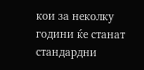кои за неколку години ќе станат стандардни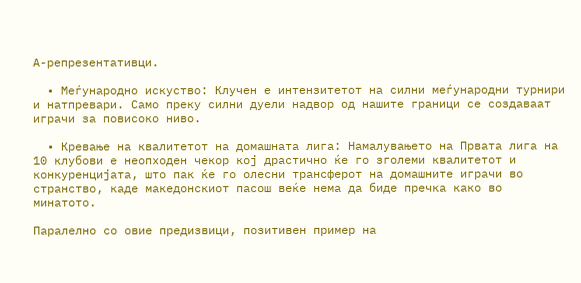А-репрезентативци.

  • Меѓународно искуство: Клучен е интензитетот на силни меѓународни турнири и натпревари. Само преку силни дуели надвор од нашите граници се создаваат играчи за повисоко ниво.

  • Кревање на квалитетот на домашната лига: Намалувањето на Првата лига на 10 клубови е неопходен чекор кој драстично ќе го зголеми квалитетот и конкуренцијата, што пак ќе го олесни трансферот на домашните играчи во странство, каде македонскиот пасош веќе нема да биде пречка како во минатото.

Паралелно со овие предизвици, позитивен пример на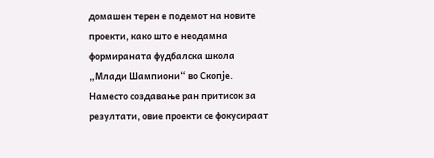домашен терен е подемот на новите проекти, како што е неодамна формираната фудбалска школа „Млади Шампиони“ во Скопје. Наместо создавање ран притисок за резултати, овие проекти се фокусираат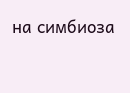на симбиоза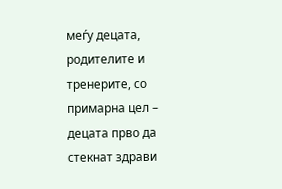меѓу децата, родителите и тренерите, со примарна цел – децата прво да стекнат здрави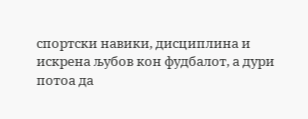спортски навики, дисциплина и искрена љубов кон фудбалот, а дури потоа да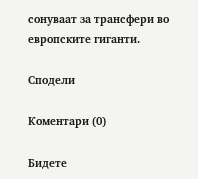сонуваат за трансфери во европските гиганти.

Сподели

Коментари (0)

Бидете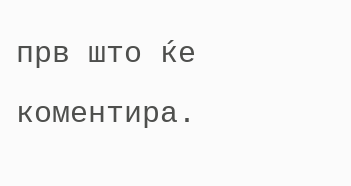прв што ќе коментира.